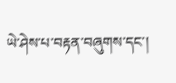ཡེ་ཤེས་པ་བརྟན་བཞུགས་དང་།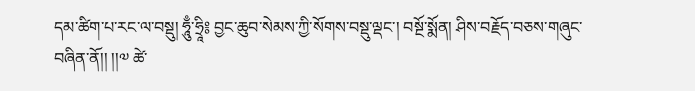དམ་ཚིག་པ་རང་ལ་བསྡུ། ཧཱུྃ་ཧྲཱི༔ བྱང་ཆུབ་སེམས་ཀྱི་སོགས་བསྡུ་ལྡང་། བསྔོ་སྨོན། ཤིས་བརྗོད་བཅས་གཞུང་བཞིན་ནོ།། །།༧ ཚེ་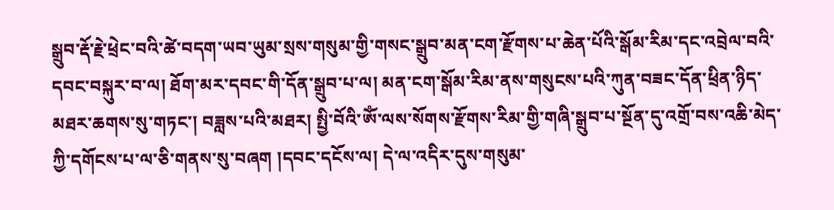སྒྲུབ་རྡོ་རྗེ་ཕྲེང་བའི་ཚེ་བདག་ཡབ་ཡུམ་སྲས་གསུམ་གྱི་གསང་སྒྲུབ་མན་ངག་རྫོགས་པ་ཆེན་པོའི་སྒོམ་རིམ་དང་འབྲེལ་བའི་དབང་བསྐུར་བ་ལ། ཐོག་མར་དབང་གི་དོན་སྒྲུབ་པ་ལ། མན་ངག་སྒོམ་རིམ་ནས་གསུངས་པའི་ཀུན་བཟང་དོན་ཕྲིན་ཉིད་མཐར་ཆགས་སུ་གཏང་། བཟླས་པའི་མཐར། སྤྱི་བོའི་ཨོཾ་ལས་སོགས་རྫོགས་རིམ་གྱི་གཞི་སྒྲུབ་པ་སྔོན་དུ་འགྲོ་བས་འཆི་མེད་ཀྱི་དགོངས་པ་ལ་ཅི་གནས་སུ་བཞག །དབང་དངོས་ལ། དེ་ལ་འདིར་དུས་གསུམ་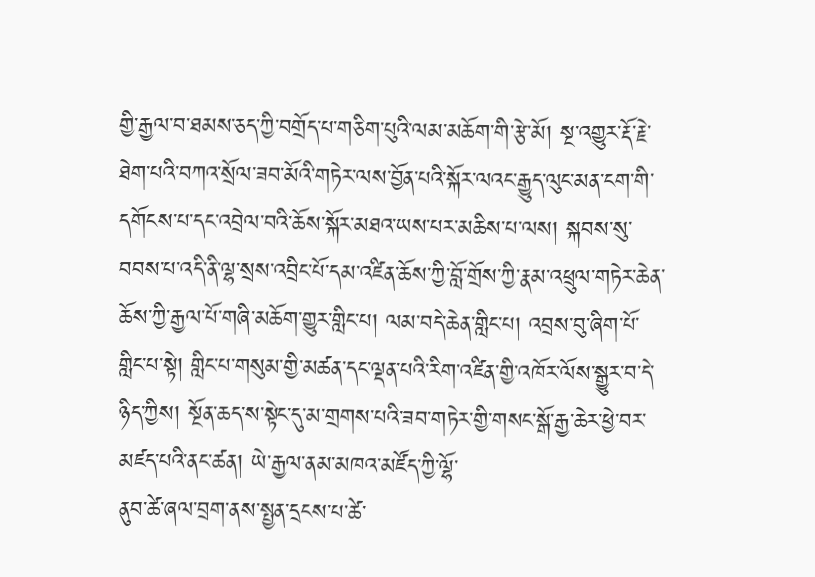གྱི་རྒྱལ་བ་ཐམས་ཅད་ཀྱི་བགྲོད་པ་གཅིག་པུའི་ལམ་མཆོག་གི་རྩེ་མོ། སྔ་འགྱུར་རྡོ་རྗེ་ཐེག་པའི་བཀའ་སྲོལ་ཟབ་མོའི་གཏེར་ལས་བྱོན་པའི་སྐོར་ལའང་རྒྱུད་ལུང་མན་ངག་གི་དགོངས་པ་དང་འབྲེལ་བའི་ཆོས་སྐོར་མཐའ་ཡས་པར་མཆིས་པ་ལས། སྐབས་སུ་བབས་པ་འདི་ནི་ལྷ་སྲས་འབྲིང་པོ་དམ་འཛིན་ཆོས་ཀྱི་བློ་གྲོས་ཀྱི་རྣམ་འཕྲུལ་གཏེར་ཆེན་ཆོས་ཀྱི་རྒྱལ་པོ་གཞི་མཆོག་གྱུར་གླིང་པ། ལམ་བདེ་ཆེན་གླིང་པ། འབྲས་བུ་ཞིག་པོ་གླིང་པ་སྟེ། གླིང་པ་གསུམ་གྱི་མཚན་དང་ལྡན་པའི་རིག་འཛིན་གྱི་འཁོར་ལོས་སྒྱུར་བ་དེ་ཉིད་ཀྱིས། སྔོན་ཆད་ས་སྟེང་དུ་མ་གྲགས་པའི་ཟབ་གཏེར་གྱི་གསང་སྒོ་རྒྱ་ཆེར་ཕྱེ་བར་མཛད་པའི་ནང་ཚན། ཡེ་རྒྱལ་ནམ་མཁའ་མཛོད་ཀྱི་ལྷོ་
ནུབ་ཚེ་ཞལ་བྲག་ནས་སྤྱན་དྲངས་པ་ཚེ་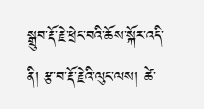སྒྲུབ་རྡོ་རྗེ་ཕྲེང་བའི་ཆོས་སྐོར་འདི་ནི། རྩ་བ་རྡོ་རྗེའི་ལུང་ལས། ཚེ་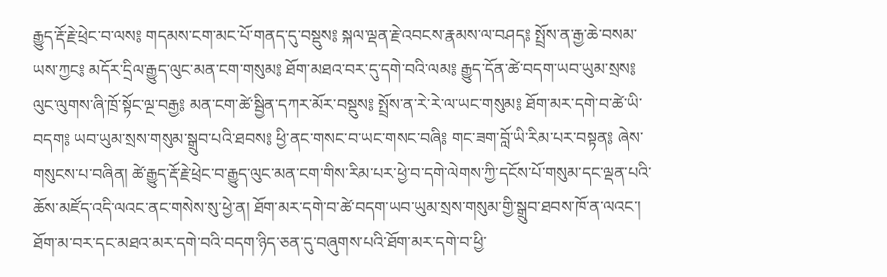རྒྱུད་རྡོ་རྗེ་ཕྲེང་བ་ལས༔ གདམས་ངག་མང་པོ་གནད་དུ་བསྡུས༔ སྐལ་ལྡན་རྗེ་འབངས་རྣམས་ལ་བཤད༔ སྤྲོས་ན་རྒྱ་ཆེ་བསམ་ཡས་ཀྱང༔ མདོར་དྲིལ་རྒྱུད་ལུང་མན་ངག་གསུམ༔ ཐོག་མཐའ་བར་དུ་དགེ་བའི་ལམ༔ རྒྱུད་དོན་ཚེ་བདག་ཡབ་ཡུམ་སྲས༔ ལུང་ལུགས་ཞི་ཁྲོ་སྟོང་ལྔ་བརྒྱ༔ མན་ངག་ཚེ་སྦྱིན་དཀར་མོར་བསྡུས༔ སྤྲོས་ན་རེ་རེ་ལ་ཡང་གསུམ༔ ཐོག་མར་དགེ་བ་ཚེ་ཡི་བདག༔ ཡབ་ཡུམ་སྲས་གསུམ་སྒྲུབ་པའི་ཐབས༔ ཕྱི་ནང་གསང་བ་ཡང་གསང་བཞི༔ གང་ཟག་བློ་ཡི་རིམ་པར་བསྟན༔ ཞེས་གསུངས་པ་བཞིན། ཚེ་རྒྱུད་རྡོ་རྗེ་ཕྲེང་བ་རྒྱུད་ལུང་མན་ངག་གིས་རིམ་པར་ཕྱེ་བ་དགེ་ལེགས་ཀྱི་དངོས་པོ་གསུམ་དང་ལྡན་པའི་ཆོས་མཛོད་འདི་ལའང་ནང་གསེས་སུ་ཕྱེ་ན། ཐོག་མར་དགེ་བ་ཚེ་བདག་ཡབ་ཡུམ་སྲས་གསུམ་གྱི་སྒྲུབ་ཐབས་ཁོ་ན་ལའང་། ཐོག་མ་བར་དང་མཐའ་མར་དགེ་བའི་བདག་ཉིད་ཅན་དུ་བཞུགས་པའི་ཐོག་མར་དགེ་བ་ཕྱི་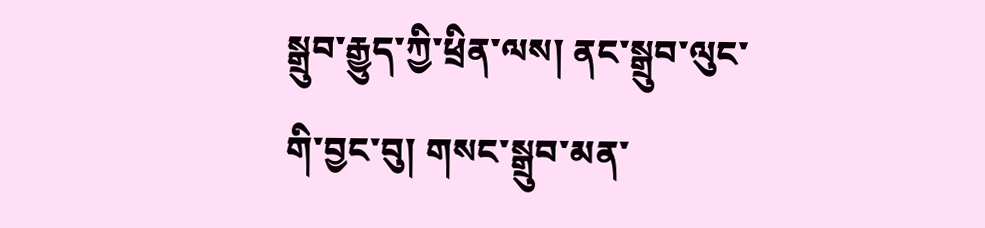སྒྲུབ་རྒྱུད་ཀྱི་ཕྲིན་ལས། ནང་སྒྲུབ་ལུང་གི་བྱང་བུ། གསང་སྒྲུབ་མན་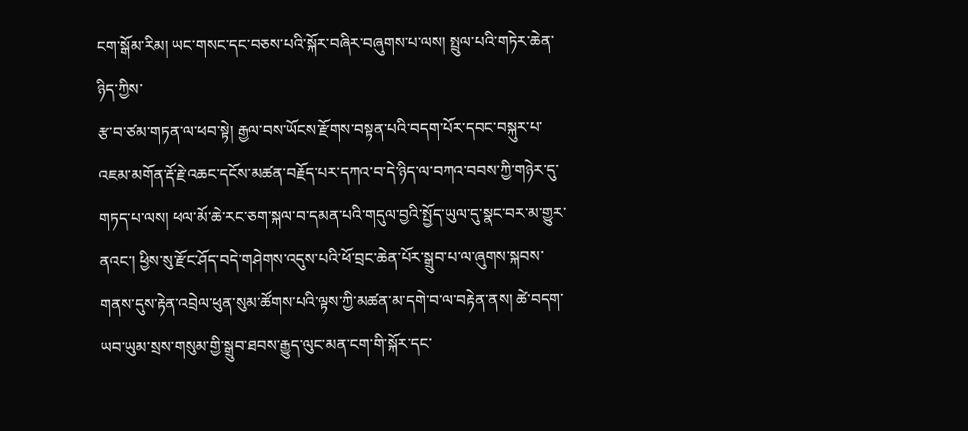ངག་སྒོམ་རིམ། ཡང་གསང་དང་བཅས་པའི་སྐོར་བཞིར་བཞུགས་པ་ལས། སྤྲུལ་པའི་གཏེར་ཆེན་ཉིད་ཀྱིས་
རྩ་བ་ཙམ་གཏན་ལ་ཕབ་སྟེ། རྒྱལ་བས་ཡོངས་རྫོགས་བསྟན་པའི་བདག་པོར་དབང་བསྐུར་པ་འཇམ་མགོན་རྡོ་རྗེ་འཆང་དངོས་མཚན་བརྗོད་པར་དཀའ་བ་དེ་ཉིད་ལ་བཀའ་བབས་ཀྱི་གཉེར་དུ་གཏད་པ་ལས། ཕལ་མོ་ཆེ་རང་ཅག་སྐལ་བ་དམན་པའི་གདུལ་བྱའི་སྤྱོད་ཡུལ་དུ་སྣང་བར་མ་གྱུར་ནའང་། ཕྱིས་སུ་རྫོང་ཤོད་བདེ་གཤེགས་འདུས་པའི་ཕོ་བྲང་ཆེན་པོར་སྒྲུབ་པ་ལ་ཞུགས་སྐབས་གནས་དུས་རྟེན་འབྲེལ་ཕུན་སུམ་ཚོགས་པའི་ལྟས་ཀྱི་མཚན་མ་དགེ་བ་ལ་བརྟེན་ནས། ཚེ་བདག་ཡབ་ཡུམ་སྲས་གསུམ་གྱི་སྒྲུབ་ཐབས་རྒྱུད་ལུང་མན་ངག་གི་སྐོར་དང་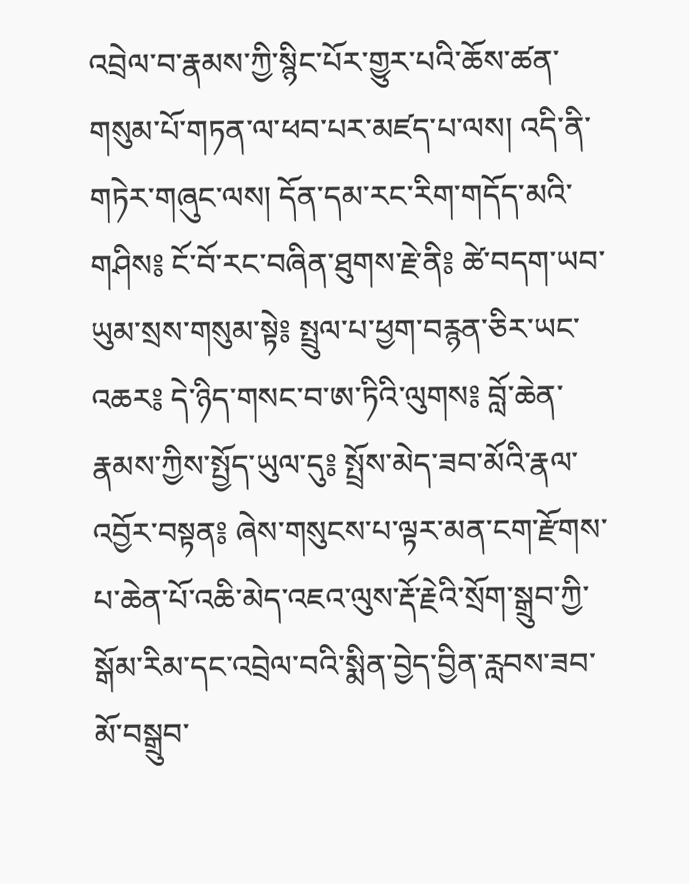འབྲེལ་བ་རྣམས་ཀྱི་སྙིང་པོར་གྱུར་པའི་ཆོས་ཚན་གསུམ་པོ་གཏན་ལ་ཕབ་པར་མཛད་པ་ལས། འདི་ནི་གཏེར་གཞུང་ལས། དོན་དམ་རང་རིག་གདོད་མའི་གཤིས༔ ངོ་བོ་རང་བཞིན་ཐུགས་རྗེ་ནི༔ ཚེ་བདག་ཡབ་ཡུམ་སྲས་གསུམ་སྟེ༔ སྤྲུལ་པ་ཕྱག་བརྙན་ཅིར་ཡང་འཆར༔ དེ་ཉིད་གསང་བ་ཨ་ཏིའི་ལུགས༔ བློ་ཆེན་རྣམས་ཀྱིས་སྤྱོད་ཡུལ་དུ༔ སྤྲོས་མེད་ཟབ་མོའི་རྣལ་འབྱོར་བསྟན༔ ཞེས་གསུངས་པ་ལྟར་མན་ངག་རྫོགས་པ་ཆེན་པོ་འཆི་མེད་འཇའ་ལུས་རྡོ་རྗེའི་སྲོག་སྒྲུབ་ཀྱི་སྒོམ་རིམ་དང་འབྲེལ་བའི་སྨིན་བྱེད་བྱིན་རླབས་ཟབ་མོ་བསྒྲུབ་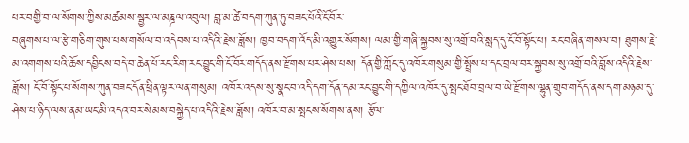པར་བགྱི་བ་ལ་སོགས་ཀྱིས་མཚམས་སྦྱར་ལ་མཎྜལ་འབུལ། བླ་མ་ཚེ་བདག་ཀུན་ཏུ་བཟང་པོའི་ངོ་བོར་
བཞུགས་པ་ལ་རྩེ་གཅིག་གུས་པས་གསོལ་བ་འདེབས་པ་འདིའི་རྗེས་ཟློས། ཁྱབ་བདག་འོད་མི་འགྱུར་སོགས། ལམ་གྱི་གཞི་སྐྱབས་སུ་འགྲོ་བའི་སླད་དུ་ངོ་བོ་སྟོང་པ། རང་བཞིན་གསལ་བ། ཐུགས་རྗེ་མ་འགགས་པའི་ཆོས་དབྱིངས་བདེ་བ་ཆེན་པོ་རང་རིག་རང་བྱུང་གི་ངོ་བོར་གདོད་ནས་རྫོགས་པར་ཤེས་པས། དོན་གྱི་ཀློང་དུ་འཁོར་གསུམ་གྱི་སྤྲོས་པ་དང་བྲལ་བར་སྐྱབས་སུ་འགྲོ་བའི་བློས་འདིའི་རྗེས་ཟློས། ངོ་བོ་སྟོང་པ་སོགས་ཀུན་བཟང་དོན་ཕྲིན་ལྟར་ལན་གསུམ། འཁོར་འདས་སུ་སྣང་བ་འདི་དག་དོན་དམ་རང་བྱུང་གི་དཀྱིལ་འཁོར་དུ་སྤང་ཐོབ་བྲལ་བ་ཡེ་རྫོགས་ལྷུན་གྲུབ་གདོད་ནས་དག་མཉམ་དུ་ཤེས་པ་ཉིད་ལས་ནམ་ཡང་མི་འདའ་བར་སེམས་བསྐྱེད་པ་འདིའི་རྗེས་ཟློས། འཁོར་བ་མ་སྤངས་སོགས་ནས། རྩོལ་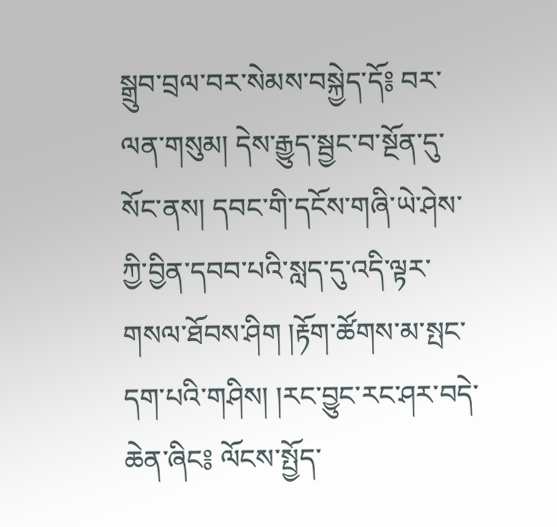སྒྲུབ་བྲལ་བར་སེམས་བསྐྱེད་དོ༔ བར་ལན་གསུམ། དེས་རྒྱུད་སྦྱང་བ་སྔོན་དུ་སོང་ནས། དབང་གི་དངོས་གཞི་ཡེ་ཤེས་ཀྱི་བྱིན་དབབ་པའི་སླད་དུ་འདི་ལྟར་གསལ་ཐོབས་ཤིག །རྟོག་ཚོགས་མ་སྤང་དག་པའི་གཤིས། །རང་བྱུང་རང་ཤར་བདེ་ཆེན་ཞིང༔ ལོངས་སྤྱོད་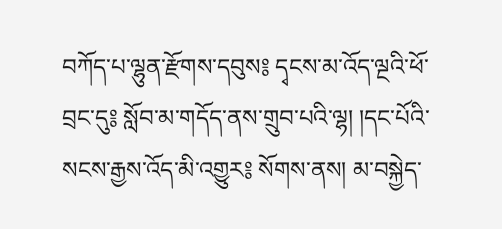བཀོད་པ་ལྷུན་རྫོགས་དབུས༔ དྭངས་མ་འོད་ལྔའི་ཕོ་བྲང་དུ༔ སློབ་མ་གདོད་ནས་གྲུབ་པའི་ལྷ། །དང་པོའི་སངས་རྒྱས་འོད་མི་འགྱུར༔ སོགས་ནས། མ་བསྐྱེད་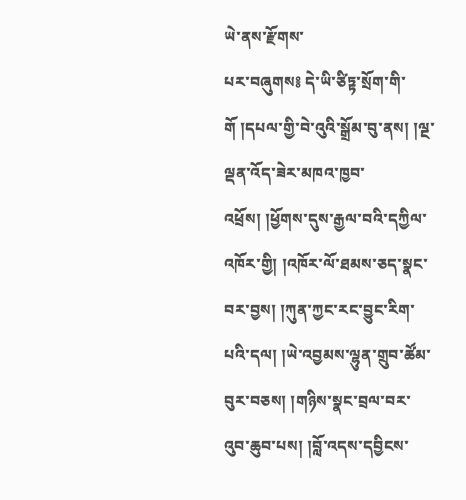ཡེ་ནས་རྫོགས་
པར་བཞུགས༔ དེ་ཡི་ཙིཏྟ་སྲོག་གི་གོ །དཔལ་གྱི་བེ་འུའི་སྒྲོམ་བུ་ནས། །ལྔ་ལྡན་འོད་ཟེར་མཁའ་ཁྱབ་འཕྲོས། །ཕྱོགས་དུས་རྒྱལ་བའི་དཀྱིལ་འཁོར་གྱི། །འཁོར་ལོ་ཐམས་ཅད་སྣང་བར་བྱས། །ཀུན་ཀྱང་རང་བྱུང་རིག་པའི་དལ། །ཡེ་འབྱམས་ལྷུན་གྲུབ་ཚོམ་བུར་བཅས། །གཉིས་སྣང་བྲལ་བར་འུབ་ཆུབ་པས། །བློ་འདས་དབྱིངས་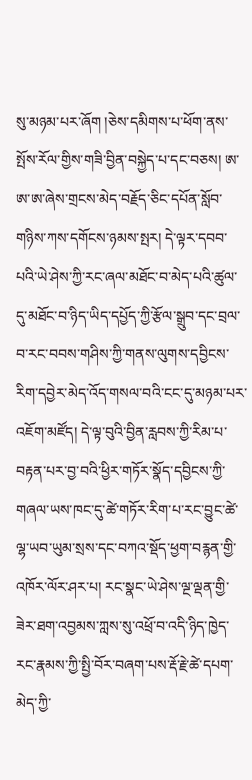སུ་མཉམ་པར་ཞོག །ཅེས་དམིགས་པ་ཕོག་ནས་སྤོས་རོལ་གྱིས་གཟི་བྱིན་བསྐྱེད་པ་དང་བཅས། ཨ་ཨ་ཨ་ཞེས་གྲངས་མེད་བརྗོད་ཅིང་དཔོན་སློབ་གཉིས་ཀས་དགོངས་ཉམས་སྤར། དེ་ལྟར་དབབ་པའི་ཡེ་ཤེས་ཀྱི་རང་ཞལ་མཐོང་བ་མེད་པའི་ཚུལ་དུ་མཐོང་བ་ཉིད་ཡིད་དཔྱོད་ཀྱི་རྩོལ་སྒྲུབ་དང་བྲལ་བ་རང་བབས་གཤིས་ཀྱི་གནས་ལུགས་དབྱིངས་རིག་དབྱེར་མེད་འོད་གསལ་བའི་ངང་དུ་མཉམ་པར་འཇོག་མཛོད། དེ་ལྟ་བུའི་བྱིན་རླབས་ཀྱི་རིམ་པ་བརྟན་པར་བྱ་བའི་ཕྱིར་གཏོར་སྣོད་དབྱིངས་ཀྱི་གཞལ་ཡས་ཁང་དུ་ཚེ་གཏོར་རིག་པ་རང་བྱུང་ཚེ་ལྷ་ཡབ་ཡུམ་སྲས་དང་བཀའ་སྡོད་ཕྱག་བརྙན་གྱི་འཁོར་ལོར་ཤར་པ། རང་སྣང་ཡེ་ཤེས་ལྔ་ལྡན་གྱི་ཟེར་ཐག་འབྱམས་ཀླས་སུ་འཕྲོ་བ་འདི་ཉིད་ཁྱེད་རང་རྣམས་ཀྱི་སྤྱི་བོར་བཞག་པས་རྡོ་རྗེ་ཚེ་དཔག་མེད་ཀྱི་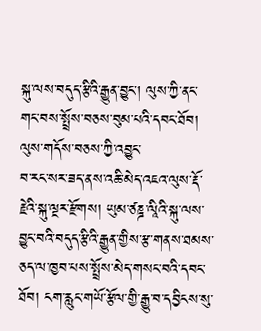སྐུ་ལས་བདུད་རྩིའི་རྒྱུན་བྱུང་། ལུས་ཀྱི་ནང་གང་བས་སྤྲོས་བཅས་བུམ་པའི་དབང་ཐོབ། ལུས་གདོས་བཅས་ཀྱི་འབྱུང་
བ་རང་སར་ཟད་ནས་འཆི་མེད་འཇའ་ལུས་རྡོ་རྗེའི་སྐུ་ལྔར་རྫོགས། ཡུམ་ཙཎྜ་ལཱིའི་སྐུ་ལས་བྱུང་བའི་བདུད་རྩིའི་རྒྱུན་གྱིས་རྩ་གནས་ཐམས་ཅད་ལ་ཁྱབ་པས་སྤྲོས་མེད་གསང་བའི་དབང་ཐོབ། ངག་རླུང་གཡོ་རྩོལ་གྱི་རྒྱུ་བ་དབྱིངས་སུ་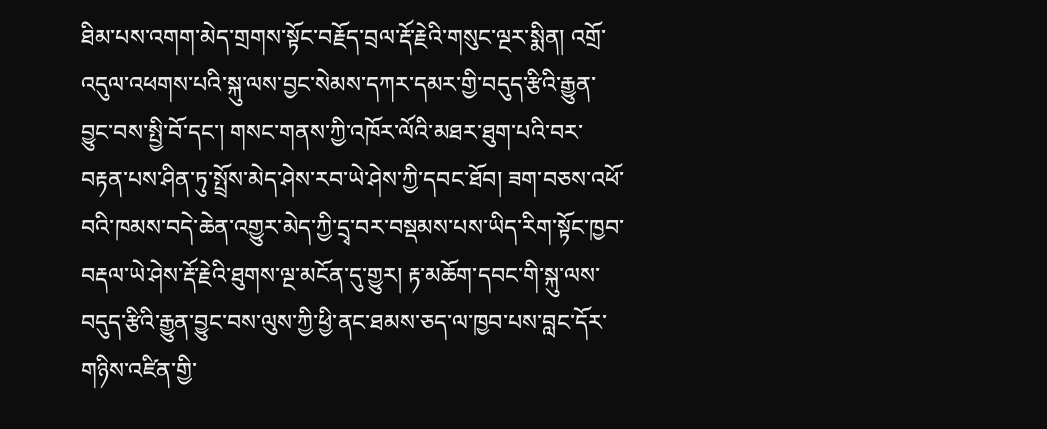ཐིམ་པས་འགག་མེད་གྲགས་སྟོང་བརྗོད་བྲལ་རྡོ་རྗེའི་གསུང་ལྔར་སྨིན། འགྲོ་འདུལ་འཕགས་པའི་སྐུ་ལས་བྱང་སེམས་དཀར་དམར་གྱི་བདུད་རྩིའི་རྒྱུན་བྱུང་བས་སྤྱི་བོ་དང་། གསང་གནས་ཀྱི་འཁོར་ལོའི་མཐར་ཐུག་པའི་བར་བརྟན་པས་ཤིན་ཏུ་སྤྲོས་མེད་ཤེས་རབ་ཡེ་ཤེས་ཀྱི་དབང་ཐོབ། ཟག་བཅས་འཕོ་བའི་ཁམས་བདེ་ཆེན་འགྱུར་མེད་ཀྱི་དྲྭ་བར་བསྡམས་པས་ཡིད་རིག་སྟོང་ཁྱབ་བརྡལ་ཡེ་ཤེས་རྡོ་རྗེའི་ཐུགས་ལྔ་མངོན་དུ་གྱུར། རྟ་མཆོག་དབང་གི་སྐུ་ལས་བདུད་རྩིའི་རྒྱུན་བྱུང་བས་ལུས་ཀྱི་ཕྱི་ནང་ཐམས་ཅད་ལ་ཁྱབ་པས་བླང་དོར་གཉིས་འཛིན་གྱི་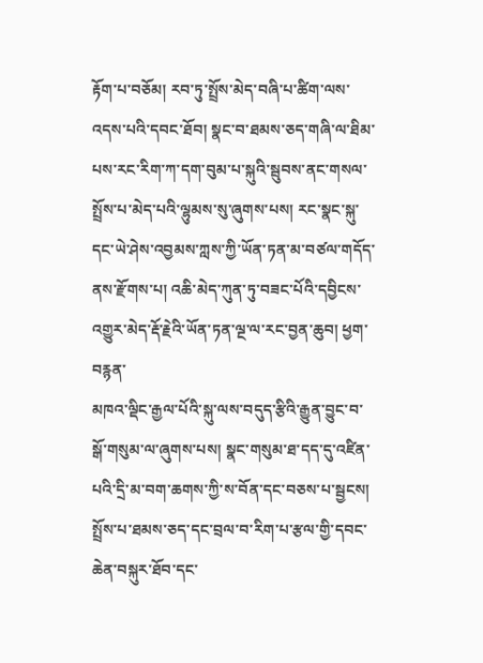རྟོག་པ་བཅོམ། རབ་ཏུ་སྤྲོས་མེད་བཞི་པ་ཚིག་ལས་འདས་པའི་དབང་ཐོབ། སྣང་བ་ཐམས་ཅད་གཞི་ལ་ཐིམ་པས་རང་རིག་ཀ་དག་བུམ་པ་སྐུའི་སྦུབས་ནང་གསལ་སྤྲོས་པ་མེད་པའི་ལྷུམས་སུ་ཞུགས་པས། རང་སྣང་སྐུ་དང་ཡེ་ཤེས་འབྱམས་ཀླས་ཀྱི་ཡོན་ཏན་མ་བཙལ་གདོད་ནས་རྫོགས་པ། འཆི་མེད་ཀུན་ཏུ་བཟང་པོའི་དབྱིངས་འགྱུར་མེད་རྡོ་རྗེའི་ཡོན་ཏན་ལྔ་ལ་རང་བྱན་ཆུབ། ཕྱག་བརྙན་
མཁའ་ལྡིང་རྒྱལ་པོའི་སྐུ་ལས་བདུད་རྩིའི་རྒྱུན་བྱུང་བ་སྒོ་གསུམ་ལ་ཞུགས་པས། སྣང་གསུམ་ཐ་དད་དུ་འཛིན་པའི་དྲི་མ་བག་ཆགས་ཀྱི་ས་བོན་དང་བཅས་པ་སྦྱངས། སྤྲོས་པ་ཐམས་ཅད་དང་བྲལ་བ་རིག་པ་རྩལ་གྱི་དབང་ཆེན་བསྐུར་ཐོབ་དང་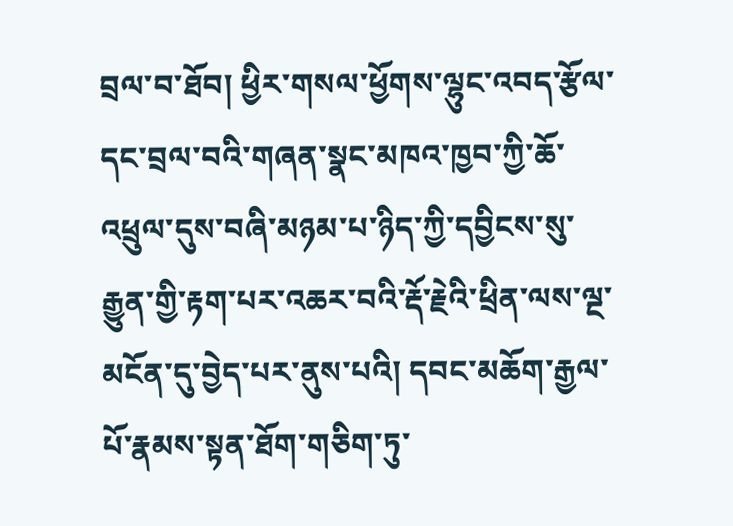བྲལ་བ་ཐོབ། ཕྱིར་གསལ་ཕྱོགས་ལྷུང་འབད་རྩོལ་དང་བྲལ་བའི་གཞན་སྣང་མཁའ་ཁྱབ་ཀྱི་ཆོ་འཕྲུལ་དུས་བཞི་མཉམ་པ་ཉིད་ཀྱི་དབྱིངས་སུ་རྒྱུན་གྱི་རྟག་པར་འཆར་བའི་རྡོ་རྗེའི་ཕྲིན་ལས་ལྔ་མངོན་དུ་བྱེད་པར་ནུས་པའི། དབང་མཆོག་རྒྱལ་པོ་རྣམས་སྟན་ཐོག་གཅིག་ཏུ་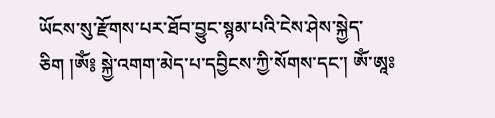ཡོངས་སུ་རྫོགས་པར་ཐོབ་བྱུང་སྙམ་པའི་ངེས་ཤེས་སྐྱེད་ཅིག །ཨོཾ༔ སྐྱེ་འགག་མེད་པ་དབྱིངས་ཀྱི་སོགས་དང་། ཨོཾ་ཨཱཿ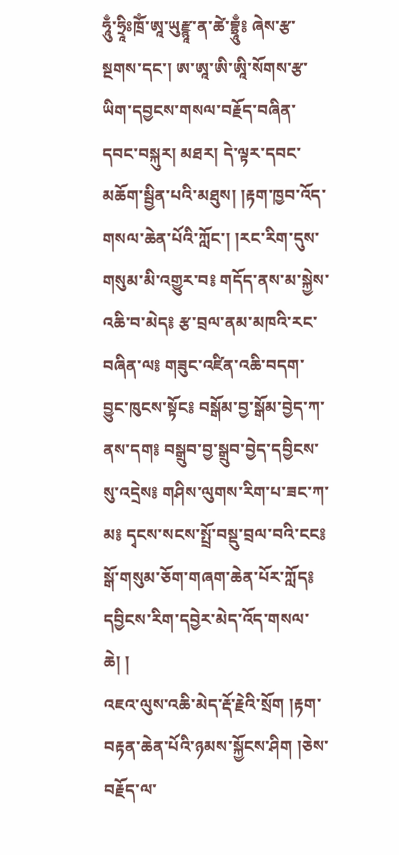ཧཱུྃ་ཧྲཱིཿཁྲོཾ་ཨཱ་ཡུརྫྙཱ་ན་ཚེ་བྷྲཱུྃ༔ ཞེས་རྩ་སྔགས་དང་། ཨ་ཨཱ་ཨི་ཨཱི་སོགས་རྩ་ཡིག་དབྱངས་གསལ་བརྗོད་བཞིན་དབང་བསྐུར། མཐར། དེ་ལྟར་དབང་མཆོག་སྦྱིན་པའི་མཐུས། །རྟག་ཁྱབ་འོད་གསལ་ཆེན་པོའི་ཀློང་། །རང་རིག་དུས་གསུམ་མི་འགྱུར་བ༔ གདོད་ནས་མ་སྐྱེས་འཆི་བ་མེད༔ རྩ་བྲལ་ནམ་མཁའི་རང་བཞིན་ལ༔ གཟུང་འཛིན་འཆི་བདག་བྱུང་ཁུངས་སྟོང༔ བསྒོམ་བྱ་སྒོམ་བྱེད་ཀ་ནས་དག༔ བསྒྲུབ་བྱ་སྒྲུབ་བྱེད་དབྱིངས་སུ་འདྲེས༔ གཤིས་ལུགས་རིག་པ་ཟང་ཀ་མ༔ དྭངས་སངས་སྤྲོ་བསྡུ་བྲལ་བའི་ངང༔ སྒོ་གསུམ་ཅོག་གཞག་ཆེན་པོར་ཀློད༔ དབྱིངས་རིག་དབྱེར་མེད་འོད་གསལ་ཆེ། །
འཇའ་ལུས་འཆི་མེད་རྡོ་རྗེའི་སྲོག །རྟག་བརྟན་ཆེན་པོའི་ཉམས་སྐྱོངས་ཤིག །ཅེས་བརྗོད་ལ་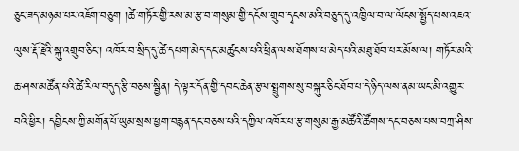ཅུང་ཟད་མཉམ་པར་འཇོག་བཅུག །ཚེ་གཏོར་གྱི་རས་མ་རྩ་བ་གསུམ་གྱི་དངོས་གྲུབ་དྭངས་མའི་བཅུད་དུ་འཁྱིལ་བ་ལ་ལོངས་སྤྱོད་པས་འཇའ་ལུས་རྡོ་རྗེའི་སྐུ་འགྲུབ་ཅིང་། འཁོར་བ་སྲིད་དུ་ཚེ་དཔག་མེད་དང་མཚུངས་པའི་ཕྲིན་ལས་ཐོགས་པ་མེད་པའི་མཐུ་ཐོབ་པར་མོས་ལ། གཏོར་མའི་ཆ་ཤས་མཚོན་པའི་ཚེ་རིལ་བདུད་རྩི་བཅས་སྦྱིན། དེ་ལྟར་དོན་གྱི་དབང་ཆེན་རྩལ་སྤྲུགས་སུ་བསྐུར་ཅིང་ཐོབ་པ་དེ་ཉིད་ལས་ནམ་ཡང་མི་འགྱུར་བའི་ཕྱིར། དབྱིངས་ཀྱི་མགོན་པོ་ཡུམ་སྲས་ཕྱག་བརྙན་དང་བཅས་པའི་དཀྱིལ་འཁོར་པ་རྩ་གསུམ་རྒྱ་མཚོའི་ཚོགས་དང་བཅས་པས་བཀྲ་ཤིས་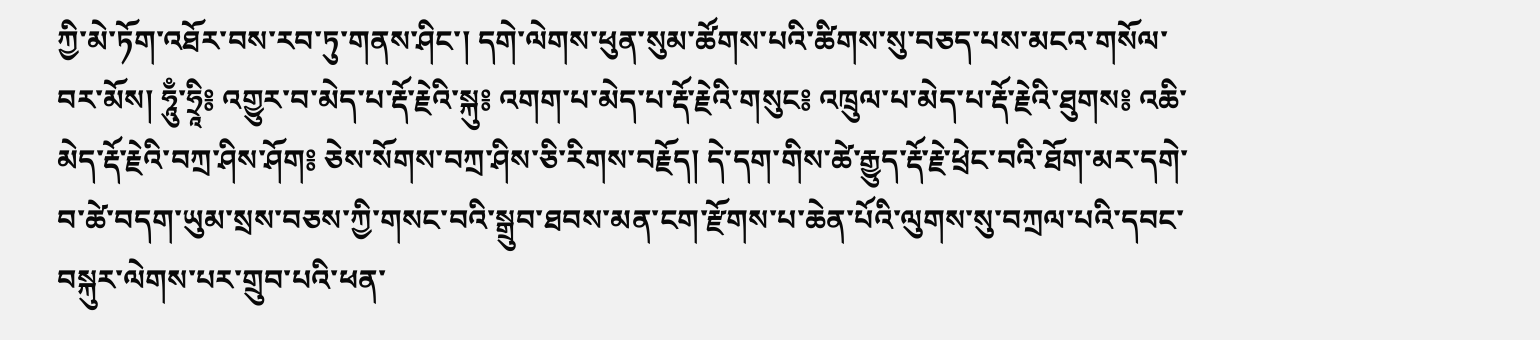ཀྱི་མེ་ཏོག་འཐོར་བས་རབ་ཏུ་གནས་ཤིང་། དགེ་ལེགས་ཕུན་སུམ་ཚོགས་པའི་ཚིགས་སུ་བཅད་པས་མངའ་གསོལ་བར་མོས། ཧཱུྃ་ཧྲཱི༔ འགྱུར་བ་མེད་པ་རྡོ་རྗེའི་སྐུ༔ འགག་པ་མེད་པ་རྡོ་རྗེའི་གསུང༔ འཁྲུལ་པ་མེད་པ་རྡོ་རྗེའི་ཐུགས༔ འཆི་མེད་རྡོ་རྗེའི་བཀྲ་ཤིས་ཤོག༔ ཅེས་སོགས་བཀྲ་ཤིས་ཅི་རིགས་བརྗོད། དེ་དག་གིས་ཚེ་རྒྱུད་རྡོ་རྗེ་ཕྲེང་བའི་ཐོག་མར་དགེ་བ་ཚེ་བདག་ཡུམ་སྲས་བཅས་ཀྱི་གསང་བའི་སྒྲུབ་ཐབས་མན་ངག་རྫོགས་པ་ཆེན་པོའི་ལུགས་སུ་བཀྲལ་པའི་དབང་བསྐུར་ལེགས་པར་གྲུབ་པའི་ཕན་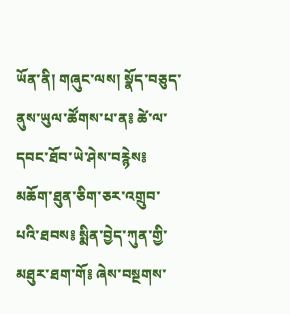ཡོན་ནི། གཞུང་ལས། སྣོད་བཅུད་ནུས་ཡུལ་ཚོགས་པ་ན༔ ཚེ་ལ་དབང་ཐོབ་ཡེ་ཤེས་བརྙེས༔ མཆོག་ཐུན་ཅིག་ཅར་འགྲུབ་པའི་ཐབས༔ སྨིན་བྱེད་ཀུན་གྱི་མཐུར་ཐག་གོ༔ ཞེས་བསྔགས་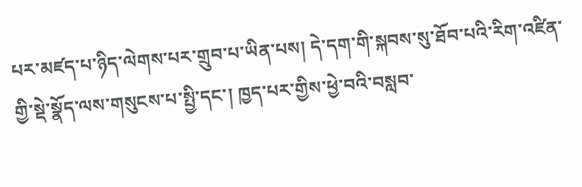པར་མཛད་པ་ཉིད་ལེགས་པར་གྲུབ་པ་ཡིན་པས། དེ་དག་གི་སྐབས་སུ་ཐོབ་པའི་རིག་འཛིན་གྱི་སྡེ་སྣོད་ལས་གསུངས་པ་སྤྱི་དང་། ཁྱད་པར་གྱིས་ཕྱེ་བའི་བསླབ་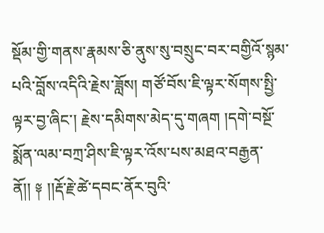སྡོམ་གྱི་གནས་རྣམས་ཅི་ནུས་སུ་བསྲུང་བར་བགྱིའོ་སྙམ་པའི་བློས་འདིའི་རྗེས་ཟློས། གཙོ་བོས་ཇི་ལྟར་སོགས་སྤྱི་ལྟར་བྱ་ཞིང་། རྗེས་དམིགས་མེད་དུ་གཞག །དགེ་བསྔོ་སྨོན་ལམ་བཀྲ་ཤིས་ཇི་ལྟར་འོས་པས་མཐའ་བརྒྱན་ནོ།། ༈ །།རྡོ་རྗེ་ཚེ་དབང་ནོར་བུའི་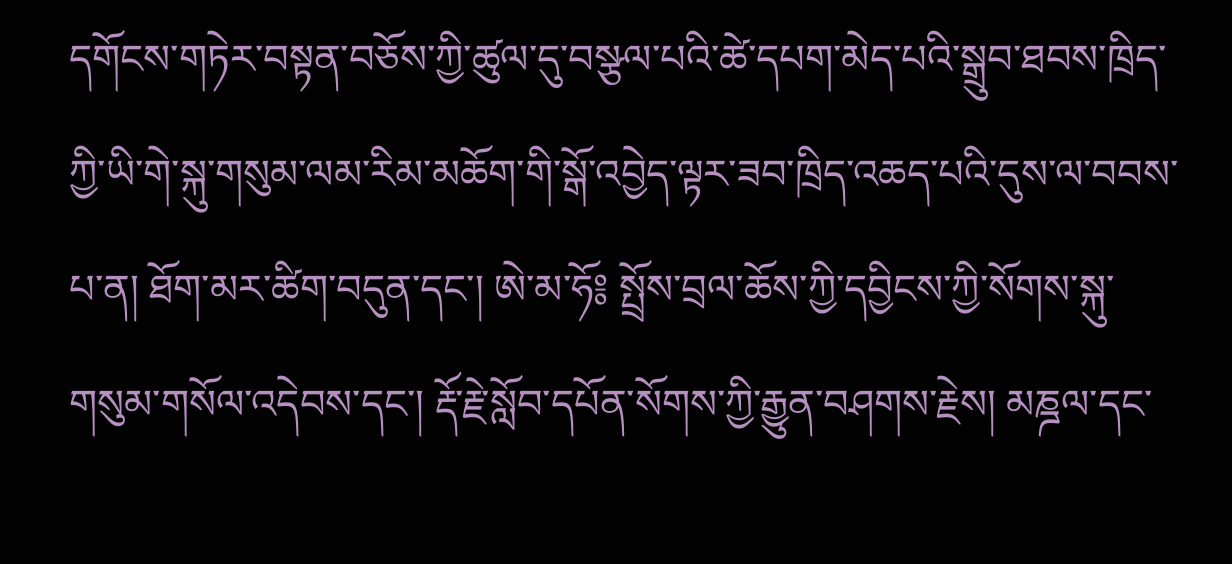དགོངས་གཏེར་བསྟན་བཅོས་ཀྱི་ཚུལ་དུ་བསྩལ་པའི་ཚེ་དཔག་མེད་པའི་སྒྲུབ་ཐབས་ཁྲིད་ཀྱི་ཡི་གེ་སྐུ་གསུམ་ལམ་རིམ་མཆོག་གི་སྒོ་འབྱེད་ལྟར་ཟབ་ཁྲིད་འཆད་པའི་དུས་ལ་བབས་པ་ན། ཐོག་མར་ཚིག་བདུན་དང་། ཨེ་མ་ཧོ༔ སྤྲོས་བྲལ་ཆོས་ཀྱི་དབྱིངས་ཀྱི་སོགས་སྐུ་གསུམ་གསོལ་འདེབས་དང་། རྡོ་རྗེ་སློབ་དཔོན་སོགས་ཀྱི་རྒྱུན་བཤགས་རྗེས། མཎྜལ་དང་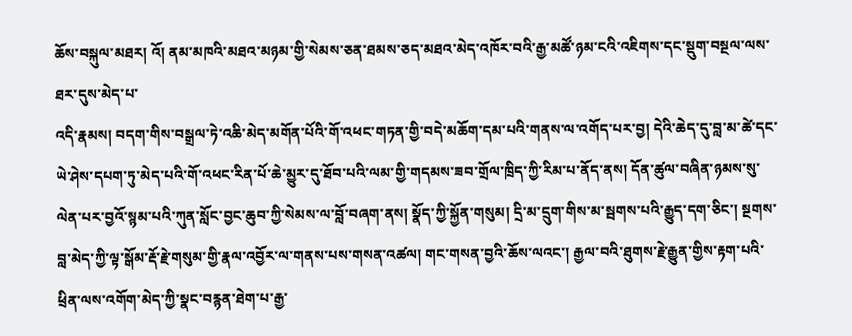ཆོས་བསྐུལ་མཐར། འོ། ནམ་མཁའི་མཐའ་མཉམ་གྱི་སེམས་ཅན་ཐམས་ཅད་མཐའ་མེད་འཁོར་བའི་རྒྱ་མཚོ་ཉམ་ངའི་འཇིགས་དང་སྡུག་བསྔལ་ལས་ཐར་དུས་མེད་པ་
འདི་རྣམས། བདག་གིས་བསྒྲལ་ཏེ་འཆི་མེད་མགོན་པོའི་གོ་འཕང་གཏན་གྱི་བདེ་མཆོག་དམ་པའི་གནས་ལ་འགོད་པར་བྱ། དེའི་ཆེད་དུ་བླ་མ་ཚེ་དང་ཡེ་ཤེས་དཔག་ཏུ་མེད་པའི་གོ་འཕང་རིན་པོ་ཆེ་མྱུར་དུ་ཐོབ་པའི་ལམ་གྱི་གདམས་ཟབ་གྲོལ་ཁྲིད་ཀྱི་རིམ་པ་ནོད་ནས། དོན་ཚུལ་བཞིན་ཉམས་སུ་ལེན་པར་བྱའོ་སྙམ་པའི་ཀུན་སློང་བྱང་ཆུབ་ཀྱི་སེམས་ལ་བློ་བཞག་ནས། སྣོད་ཀྱི་སྐྱོན་གསུམ། དྲི་མ་དྲུག་གིས་མ་སྦགས་པའི་རྒྱུད་དག་ཅིང་། སྔགས་བླ་མེད་ཀྱི་ལྟ་སྒོམ་རྡོ་རྗེ་གསུམ་གྱི་རྣལ་འབྱོར་ལ་གནས་པས་གསན་འཚལ། གང་གསན་བྱའི་ཆོས་ལའང་། རྒྱལ་བའི་ཐུགས་རྗེ་རྒྱུན་གྱིས་རྟག་པའི་ཕྲིན་ལས་འགོག་མེད་ཀྱི་སྣང་བརྙན་ཐེག་པ་རྒྱ་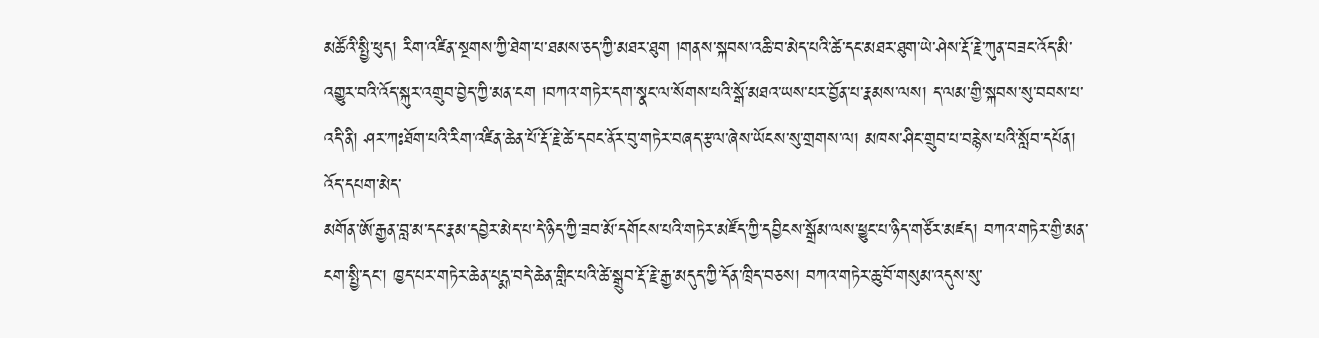མཚོའི་སྤྱི་ཕུད། རིག་འཛིན་སྔགས་ཀྱི་ཐེག་པ་ཐམས་ཅད་ཀྱི་མཐར་ཐུག །གནས་སྐབས་འཆི་བ་མེད་པའི་ཚེ་དང་མཐར་ཐུག་ཡེ་ཤེས་རྡོ་རྗེ་ཀུན་བཟང་འོད་མི་འགྱུར་བའི་འོད་སྐུར་འགྲུབ་བྱེད་ཀྱི་མན་ངག །བཀའ་གཏེར་དག་སྣང་ལ་སོགས་པའི་སྒོ་མཐའ་ཡས་པར་བྱོན་པ་རྣམས་ལས། ད་ལམ་གྱི་སྐབས་སུ་བབས་པ་འདི་ནི། ཤར་ཀཿཐོག་པའི་རིག་འཛིན་ཆེན་པོ་རྡོ་རྗེ་ཚེ་དབང་ནོར་བུ་གཏེར་བཞད་རྩལ་ཞེས་ཡོངས་སུ་གྲགས་ལ། མཁས་ཤིང་གྲུབ་པ་བརྙེས་པའི་སློབ་དཔོན། འོད་དཔག་མེད་
མགོན་ཨོ་རྒྱན་བླ་མ་དང་རྣམ་དབྱེར་མེད་པ་དེ་ཉིད་ཀྱི་ཟབ་མོ་དགོངས་པའི་གཏེར་མཛོད་ཀྱི་དབྱིངས་སྒྲོམ་ལས་ཕྱུང་པ་ཉིད་གཙོར་མཛད། བཀའ་གཏེར་གྱི་མན་ངག་སྤྱི་དང་། ཁྱད་པར་གཏེར་ཆེན་པདྨ་བདེ་ཆེན་གླིང་པའི་ཚེ་སྒྲུབ་རྡོ་རྗེ་རྒྱ་མདུད་ཀྱི་དོན་ཁྲིད་བཅས། བཀའ་གཏེར་ཆུ་བོ་གསུམ་འདུས་སུ་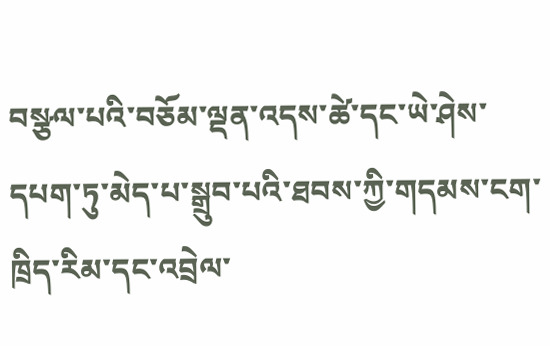བསྩལ་པའི་བཅོམ་ལྡན་འདས་ཚེ་དང་ཡེ་ཤེས་དཔག་ཏུ་མེད་པ་སྒྲུབ་པའི་ཐབས་ཀྱི་གདམས་ངག་ཁྲིད་རིམ་དང་འབྲེལ་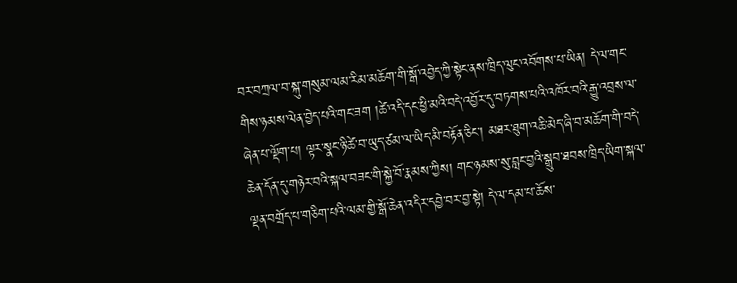བར་བཀྲལ་བ་སྐུ་གསུམ་ལམ་རིམ་མཆོག་གི་སྒོ་འབྱེད་ཀྱི་སྟེང་ནས་ཁྲིད་ལུང་འབོགས་པ་ཡིན། དེ་ལ་གང་གིས་ཉམས་ལེན་བྱེད་པའི་གང་ཟག །ཚེ་འདི་དང་ཕྱི་མའི་བདེ་འབྱོར་དུ་བཏགས་པའི་འཁོར་བའི་རྒྱུ་འབྲས་ལ་ཞེན་པ་ལྡོག་པ། ལྟར་སྣང་ཉི་ཚེ་བ་ཡུད་ཙམ་ལ་ཡིད་མི་བརྟོན་ཅིང་། མཐར་ཐུག་འཆི་མེད་ཞི་བ་མཆོག་གི་བདེ་ཆེན་དོན་དུ་གཉེར་བའི་སྐལ་བཟང་གི་སྐྱེ་བོ་རྣམས་ཀྱིས། གང་ཉམས་སུ་བླང་བྱའི་སྒྲུབ་ཐབས་ཁྲིད་ཡིག་སྐལ་ལྡན་བགྲོད་པ་གཅིག་པའི་ལམ་གྱི་སྒོ་ཆེན་འདིར་དབྱེ་བར་བྱ་སྟེ། དེ་ལ་དམ་པ་ཆོས་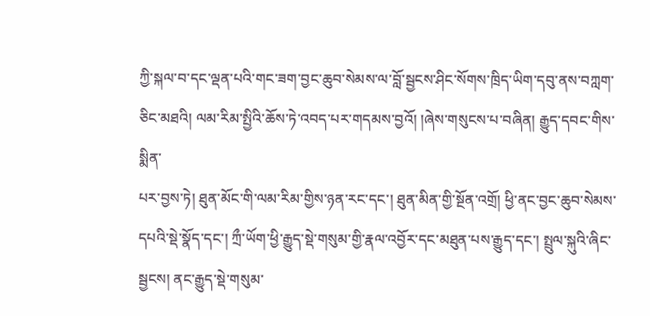ཀྱི་སྐལ་བ་དང་ལྡན་པའི་གང་ཟག་བྱང་ཆུབ་སེམས་ལ་བློ་སྦྱངས་ཤིང་སོགས་ཁྲིད་ཡིག་དབུ་ནས་བཀླག་ཅིང་མཐའི། ལམ་རིམ་སྤྱིའི་ཆོས་ཏེ་འབད་པར་གདམས་བྱའོ། །ཞེས་གསུངས་པ་བཞིན། རྒྱུད་དབང་གིས་སྨིན་
པར་བྱས་ཏེ། ཐུན་མོང་གི་ལམ་རིམ་གྱིས་ཉན་རང་དང་། ཐུན་མིན་གྱི་སྔོན་འགྲོ། ཕྱི་ནང་བྱང་ཆུབ་སེམས་དཔའི་སྡེ་སྣོད་དང་། ཀྲྀ་ཡོག་ཕྱི་རྒྱུད་སྡེ་གསུམ་གྱི་རྣལ་འབྱོར་དང་མཐུན་པས་རྒྱུད་དང་། སྤྲུལ་སྐུའི་ཞིང་སྦྱངས། ནང་རྒྱུད་སྡེ་གསུམ་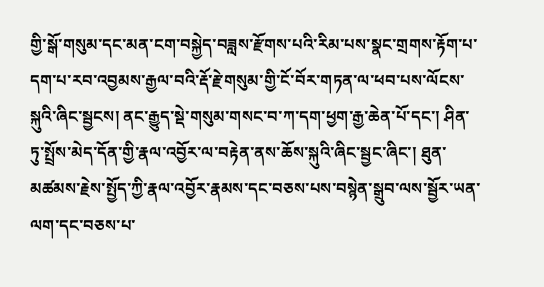གྱི་སྒོ་གསུམ་དང་མན་ངག་བསྐྱེད་བཟླས་རྫོགས་པའི་རིམ་པས་སྣང་གྲགས་རྟོག་པ་དག་པ་རབ་འབྱམས་རྒྱལ་བའི་རྡོ་རྗེ་གསུམ་གྱི་ངོ་བོར་གཏན་ལ་ཕབ་པས་ལོངས་སྐུའི་ཞིང་སྦྱངས། ནང་རྒྱུད་སྡེ་གསུམ་གསང་བ་ཀ་དག་ཕྱག་རྒྱ་ཆེན་པོ་དང་། ཤིན་ཏུ་སྤྲོས་མེད་དོན་གྱི་རྣལ་འབྱོར་ལ་བརྟེན་ནས་ཆོས་སྐུའི་ཞིང་སྦྱང་ཞིང་། ཐུན་མཚམས་རྗེས་སྤྱོད་ཀྱི་རྣལ་འབྱོར་རྣམས་དང་བཅས་པས་བསྙེན་སྒྲུབ་ལས་སྦྱོར་ཡན་ལག་དང་བཅས་པ་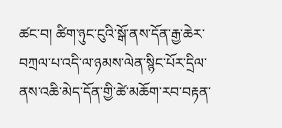ཚང་བ། ཚིག་ཉུང་ངུའི་སྒོ་ནས་དོན་རྒྱ་ཆེར་བཀྲལ་པ་འདི་ལ་ཉམས་ལེན་སྙིང་པོར་དྲིལ་ནས་འཆི་མེད་དོན་གྱི་ཚེ་མཆོག་རབ་བརྟན་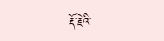རྡོ་རྗེའི་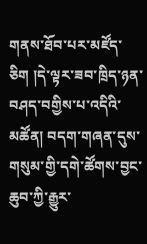གནས་ཐོབ་པར་མཛོད་ཅིག །དེ་ལྟར་ཟབ་ཁྲིད་ཉན་བཤད་བགྱིས་པ་འདིའི་མཚོན། བདག་གཞན་དུས་གསུམ་གྱི་དགེ་ཚོགས་བྱང་ཆུབ་ཀྱི་རྒྱུར་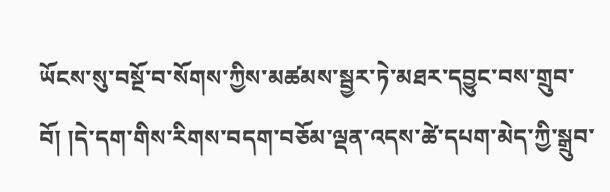ཡོངས་སུ་བསྔོ་བ་སོགས་ཀྱིས་མཚམས་སྦྱར་ཏེ་མཐར་དབྱུང་བས་གྲུབ་བོ། །དེ་དག་གིས་རིགས་བདག་བཅོམ་ལྡན་འདས་ཚེ་དཔག་མེད་ཀྱི་སྒྲུབ་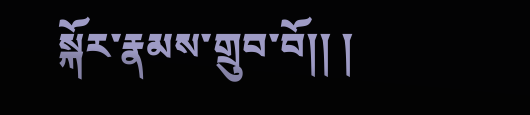སྐོར་རྣམས་གྲུབ་བོ།། །